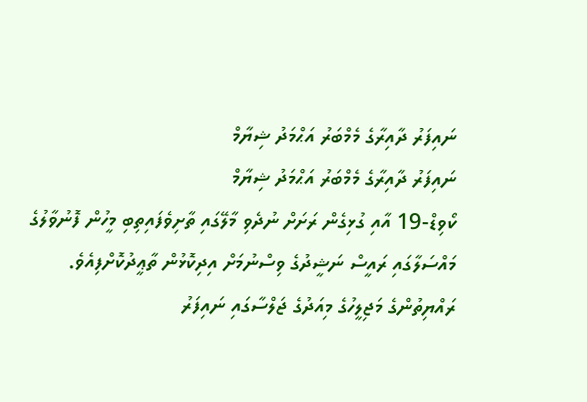ނައިފަރު ދާއިރާގެ މެމްބަރު އަޙްމަދު ޝިޔާމް
ނައިފަރު ދާއިރާގެ މެމްބަރު އަޙްމަދު ޝިޔާމް
ކޯވިޑް-19 އާއި ގުޅިގެން ރަށަށް ނުދެވި މާލޭގައި ތާށިވެފައިތިބި މީހުން ފޮނުވާލުގެ މައްސަލާގައި ރައީސް ނަޝީދުގެ ވިސްނުމަށް އިދިކޮޅުން ތާޢީދުކޮށްފިއެވެ.
ރައްޔިތުންގެ މަޖިލީހުގެ މިއަދުގެ ޖަލްސާގައި ނައިފަރު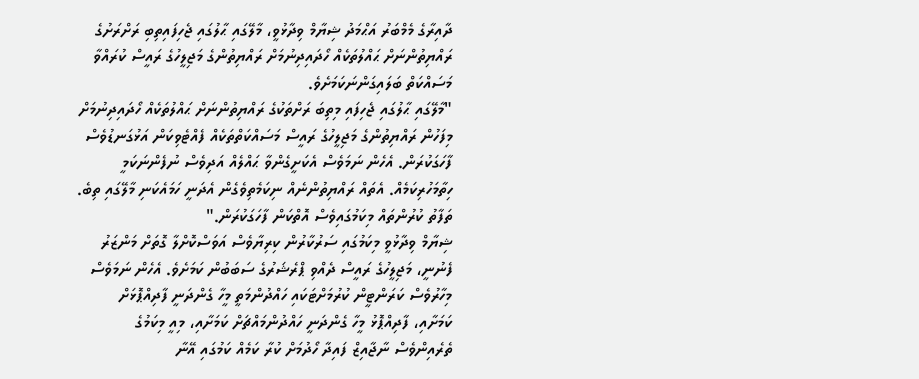ދާއިރާގެ މެމްބަރު އަޙްމަދު ޝިޔާމް ވިދާޅުވީ، މާލޭގައި ޙާލުގައި ޖެހިފައިތިބި ރަށްރަށުގެ ރައްޔިތުންނަށް ޙައްލުތަކެއް ހޯދައިދިނުމަށް ރައްޔިތުންގެ މަޖިލީހުގެ ރައީސް ކުރައްވާ މަސައްކަތް ބަލައިގަންނަކަމަށެވެ.
"މާލޭގައި ޙާލުގައި ޖެހިފައި މިތިބަ ރަށްތަކުގެ ރައްޔިތުންނަށް ޙައްލުތަކެއް ހޯދައިދިނުމަށް މިފަހުން ރައްޔިތުންގެ މަޖިލީހުގެ ރައީސް މަސައްކަތްތަކެއް ފެއްޓެވިކަން އަޅުގަނޑުވެސް ފާހަގަކުރަން. އެހެން ނަމަވެސް އެކަށީގެންވާ ޙައްލެއް އަދިވެސް ނުފެންނަކަމީ ހިތާމަހުރިކަމެއް. އެތައް ރައްޔިތުންނެއް ނިކަމެތިވެގެން އެދަނީ ހަމައެކަނި މާލޭގައި ތިބެ. ތަފާތު ކުރުންތައް މިކަމުގައިވެސް އޮތްކަން ފާހަގަކުރަން."
ޝިޔާމް ވިދާޅުވީ މިކަމުގައި ސަރުކާރުން ކިރިޔާވެސް އަވަސްކޮށްލާ ގޮތަށް މަންޒަރު ފެނުނީ، މަޖިލީހުގެ ރައީސް ދެއްވި ޕްރެޝަރުގެ ސަބަބުން ކަމަށެވެ. އެހެން ނަމަވެސް މިހާރުވެސް ކަރަންޓީން ކުރުމަށްޓަކައި ހައްދުންމަތީ މީހާ ގެންދަނީ ފާދިއްޕޮޅަށް ކަމަށާއި، ފާދިއްޕޮޅު މީހާ ގެންދަނީ ހައްދުންމައްޗަށް ކަމަށާއި، މިއީ މިކަމުގެ ތެރެއިންވެސް ނާޖާއިޒް ފައިދާ ހޯދުމަށް ކުރާ ކަމެއް ކަމުގައި އޭނާ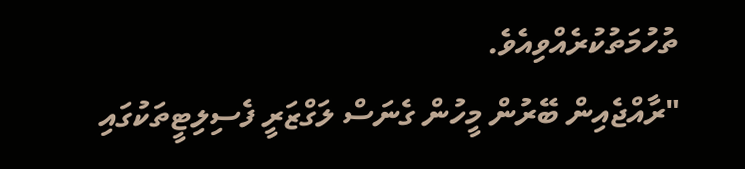ތުހުމަތުކުރެއްވިއެވެ.
"ރާއްޖެއިން ބޭރުން މީހުން ގެނަސް ލަގްޒަރީ ފެސިލިޓީތަކުގައި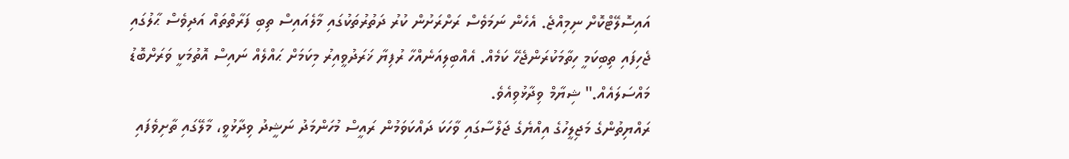އައިސޮލޭޓްކޮށް ނިމިއްޖެ. އެހެން ނަމަވެސް ރަށްރަށުން ކުރު ދަތުރުތަކުގައި މާލެއައިސް ތިބި ފަރާތްތައް އަދިވެސް ޙާލުގައި ޖެހިފައި ތިބިކަމީ ހިތާމަކުރަންޖެހޭ ކަމެއް. އެއްބިލިއަނެއްހާ ރުފިޔާ ޚަރަދުވީއިރު މިކަމަށް ޙައްލެއް ނައިސް އޮތުމަކީ ވަރަށްބޮޑު މައްސަލައެއް." ޝިޔާމް ވިދާޅުވިއެވެ.
ރައްޔިތުންގެ މަޖިލީހުގެ އިއްޔެގެ ޖަލްސާގައި ވާހަކަ ދައްކަވަމުން ރައީސް މުހަންމަދު ނަޝީދު ވިދާޅުވީ، މާލޭގައި ތާށިވެފައި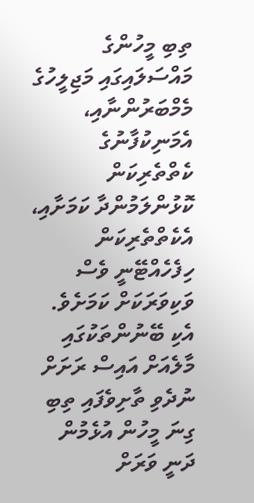ތިބި މީހުންގެ މައްސަލައިގައި މަޖިލީހުގެ މެމްބަރުންނާއި، އެމަނިކުފާނުގެ ކެތްތެރިކަން ކޮޅުންލަމުންދާ ކަމަށާއި، އެކެތްތެރިކަން ހިފެހެއްޓޭނީ ވެސް ވަކިވަރަކަށް ކަމަށެވެ.
އެކި ބޭނުންތަކުގައި މާލެއަށް އައިސް ރަށަށް ނުދެވި ތާށިވެފައި ތިބި ގިނަ މީހުން އުޅެމުން ދަނީ ވަރަށް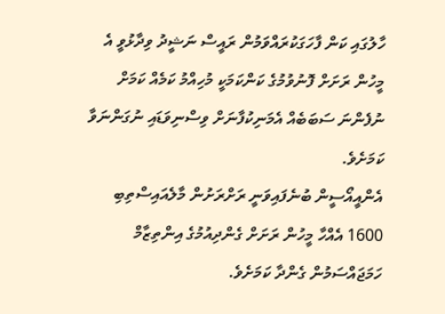ހާލުގައި ކަން ފާހަގަކުރައްވަމުން ރައީސް ނަޝީދު ވިދާޅުވީ އެ މީހުން ރަށަށް ފޮނުވުމުގެ ކަންކަމަކީ މުހިއްމު ކަމެއް ކަމަށް ނުފެންނަ ސަބަބެއް އެމަނިކުފާނަށް ވިސްނިވަޑައި ނުގަންނަވާ ކަމަށެވެ.
އެންއީއޯސީން ބުނެފައިވަނީ ރަށްރަށުން މާލެއައިސްތިބި 1600 އެއްހާ މީހުން ރަށަށް ގެންދިއުމުގެ އިންތިޒާމް ހަމަޖައްސަމުން ގެންދާ ކަމަށެވެ.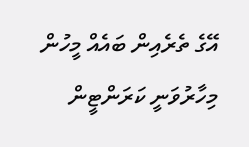އޭގެ ތެރެއިން ބައެއް މީހުން މިހާރުވަނީ ކަރަންޓީން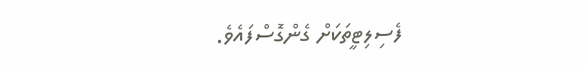ފެސިލިޓީތަކަށް ގެންގޮސްފައެވެ.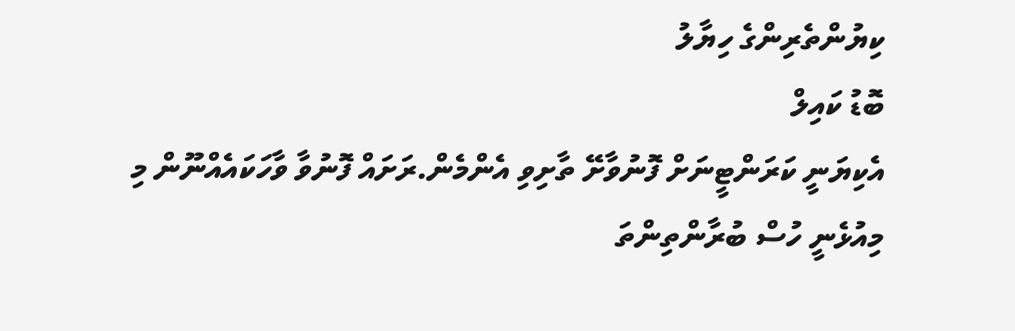ކިޔުންތެރިންގެ ހިޔާލު
ބޮޑު ކައިލް
އެކިޔަނީ ކަރަންޓީނަށް ފޮނުވާށޭ ތާށިވި އެންމެން.ރަށައް ފޮނުވާ ވާހަކައެއްނޫން މި މިއުޅެނީ ހުސް ބުރާންތިންތަ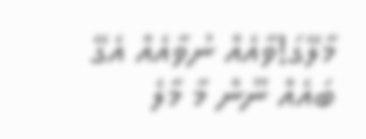މާލޭގަ!ވާއެއް ނުވާއެއް އެގޭ ބައެއް ނޫން މާ މާލެ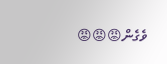ވެގެން😡😡😡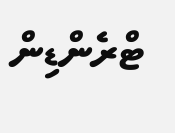ޓްރެންޑިން